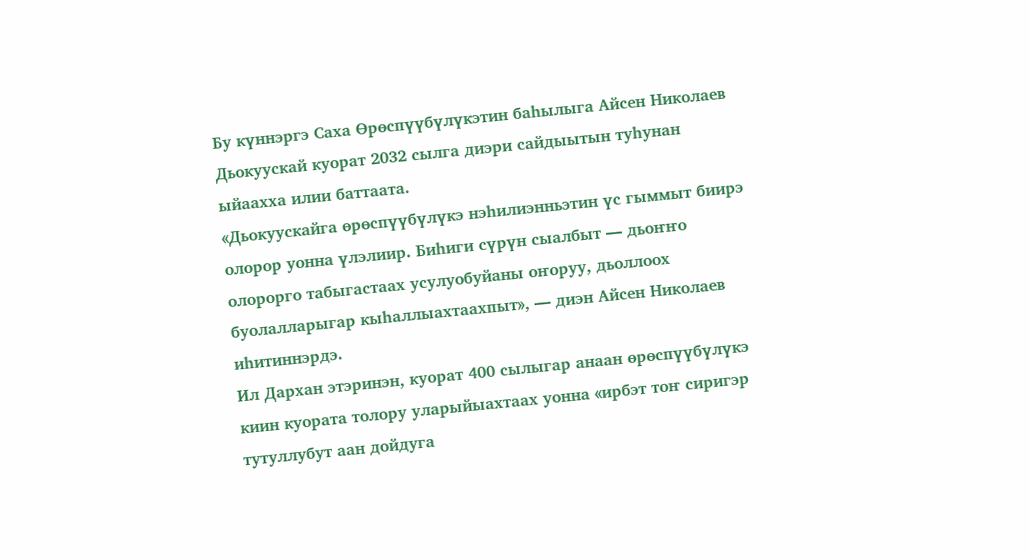Бу күннэргэ Саха Өрөспүүбүлүкэтин баһылыга Айсен Николаев Дьокуускай куорат 2032 сылга диэри сайдыытын туһунан ыйаахха илии баттаата.
«Дьокуускайга өрөспүүбүлүкэ нэһилиэнньэтин үс гыммыт биирэ олорор уонна үлэлиир. Биһиги сүрүн сыалбыт — дьоҥҥо олорорго табыгастаах усулуобуйаны оҥоруу, дьоллоох буолалларыгар кыһаллыахтаахпыт», — диэн Айсен Николаев иһитиннэрдэ.
Ил Дархан этэринэн, куорат 400 сылыгар анаан өрөспүүбүлүкэ киин куората толору уларыйыахтаах уонна «ирбэт тоҥ сиригэр тутуллубут аан дойдуга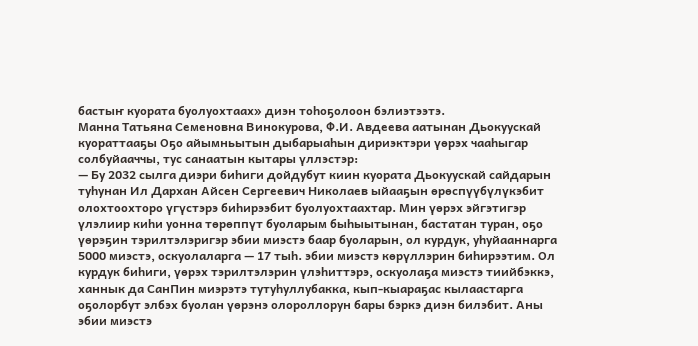бастыҥ куората буолуохтаах» диэн тоһоҕолоон бэлиэтээтэ.
Манна Татьяна Семеновна Винокурова, Ф.И. Авдеева аатынан Дьокуускай куораттааҕы Оҕо айымньытын дыбарыаһын дириэктэри үөрэх чааһыгар солбуйааччы, тус санаатын кытары үллэстэр:
— Бу 2032 сылга диэри биһиги дойдубут киин куората Дьокуускай сайдарын туһунан Ил Дархан Айсен Сергеевич Николаев ыйааҕын өрөспүүбүлүкэбит олохтоохторо үгүстэрэ биһирээбит буолуохтаахтар. Мин үөрэх эйгэтигэр үлэлиир киһи уонна төрөппүт буоларым быһыытынан, бастатан туран, оҕо үөрэҕин тэрилтэлэригэр эбии миэстэ баар буоларын, ол курдук, уһуйааннарга 5000 миэстэ, оскуолаларга — 17 тыһ. эбии миэстэ көрүллэрин биһирээтим. Ол курдук биһиги, үөрэх тэрилтэлэрин үлэһиттэрэ, оскуолаҕа миэстэ тиийбэккэ, ханнык да СанПин миэрэтэ тутуһуллубакка, кып-кыараҕас кылаастарга оҕолорбут элбэх буолан үөрэнэ олороллорун бары бэркэ диэн билэбит. Аны эбии миэстэ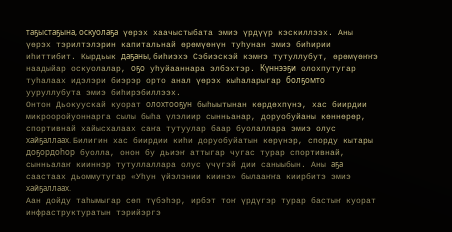таҕыстаҕына, оскуолаҕа үөрэх хаачыстыбата эмиэ үрдүүр кэскиллээх. Аны үөрэх тэрилтэлэрин капитальнай өрөмүөнүн туһунан эмиэ биһирии иһиттибит. Кырдьык даҕаны, биһиэхэ Сэбиэскэй кэмҥэ тутуллубут, өрөмүөҥҥэ наадыйар оскуолалар, оҕо уһуйааннара элбэхтэр. Күннээҕи олохпутугар туһалаах идэлэри биэрэр орто анал үөрэх кыһаларыгар болҕомто ууруллубута эмиэ биһирэбиллээх.
Онтон Дьокуускай куорат олохтооҕун быһыытынан көрдөхпүнэ, хас биирдии микрооройуоннарга сылы быһа үлэлиир сынньанар, доруобуйаны көннөрөр, спортивнай хайысхалаах саҥа тутуулар баар буолаллара эмиэ олус хайҕаллаах. Билигин хас биирдии киһи доруобуйатын көрүнэр, спорду кытары доҕордоһор буолла, онон бу дьиэҥ аттыгар чугас турар спортивнай, сынньалаҥ кииннэр тутуллаллара олус үчүгэй дии саныыбын. Аны аҕа саастаах дьоммутугар «Уһун үйэлэнии киинэ» былааҥҥа киирбитэ эмиэ хайҕаллаах.
Аан дойду таһымыгар сөп түбэһэр, ирбэт тоҥ үрдүгэр турар бастыҥ куорат инфраструктуратын тэрийэргэ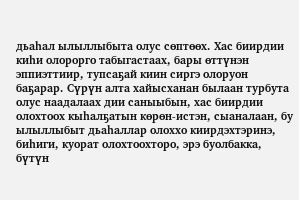дьаһал ылыллыбыта олус сөптөөх. Хас биирдии киһи олорорго табыгастаах, бары өттүнэн эппиэттиир, тупсаҕай киин сиргэ олоруон баҕарар. Сүрүн алта хайысханан былаан турбута олус наадалаах дии саныыбын, хас биирдии олохтоох кыһалҕатын көрөн-истэн, сыаналаан, бу ылыллыбыт дьаһаллар олоххо киирдэхтэринэ, биһиги, куорат олохтоохторо, эрэ буолбакка, бүтүн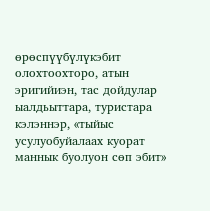өрөспүүбүлүкэбит олохтоохторо, атын эригийиэн, тас дойдулар ыалдьыттара, туристара кэлэннэр, «тыйыс усулуобуйалаах куорат маннык буолуон сөп эбит»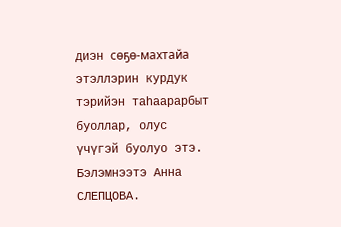диэн сөҕө-махтайа этэллэрин курдук тэрийэн таһаарарбыт буоллар, олус үчүгэй буолуо этэ.
Бэлэмнээтэ Анна СЛЕПЦОВА.